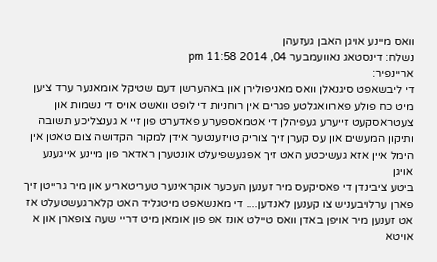וואס מיינע אויגן האבן געזעהן
נשלח: דינסטאג נאוועמבער 04, 2014 11:58 pm
אריינפיר:
די ליבשאפט סיגנאלן וואס מאניפולירן און באהערשן דעם שטיקל אומאנער ערד ציען מיט כח פולע פארוואגלטע פגרים אין רוחניות די לופט וואשט אויס די נשמות און צעטראסקעט זייערע געפיהלן די אטמאספערע פאדערט פון זיי א גענצליכע תשובה ותיקון המעשים און עס קערן זיך צוריק טויזענטער אידן למקור הקדושה צום טאטן אין הימל איין אזא געשיכטע האט זיך אפגעשפיעלט אונטערן ראדאר פון מיינע אייגענע אויגן
ביטע ציבינדן די פאסיקעס מיר זענען העכער אוקראינער טעריטאריע און מיר גרייטן זיך פארן ערלויבעניש צו קענען לאנדען.... די מאנשאפט מיטגליד האט קלארגעשטעלט אז אט זענען מיר אויפן באדן וואס טיילט אונז אפ פון אומאן מיט דריי שעה צופארן און א אויטא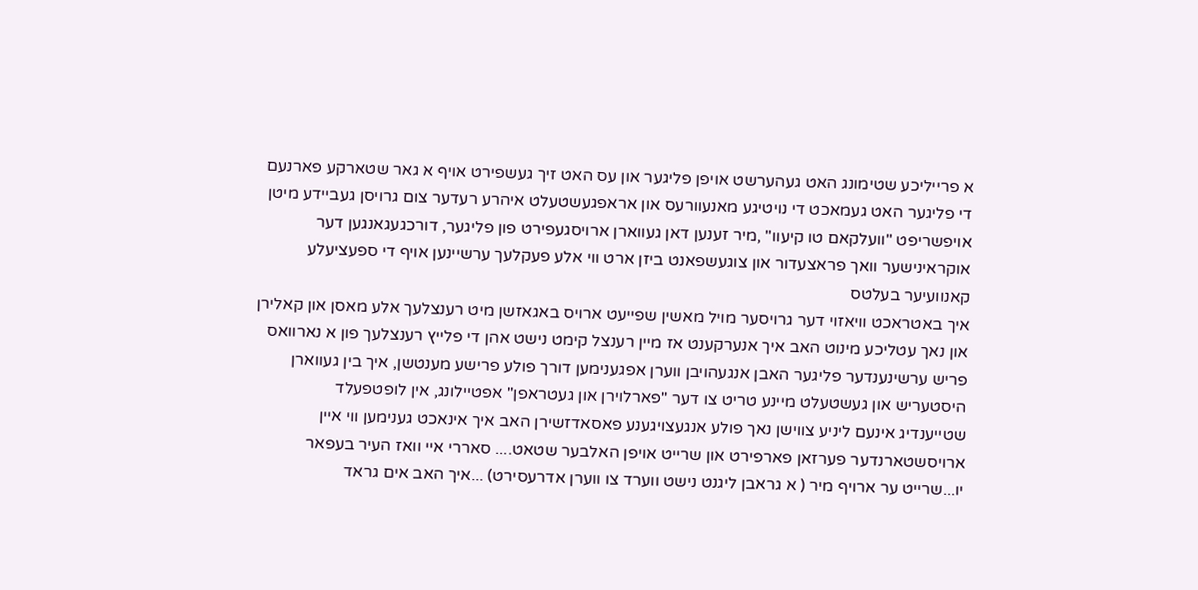א פרייליכע שטימונג האט געהערשט אויפן פליגער און עס האט זיך געשפירט אויף א גאר שטארקע פארנעם
די פליגער האט געמאכט די נויטיגע מאנעוורעס און אראפגעשטעלט איהרע רעדער צום גרויסן געביידע מיטן אויפשריפט "וועלקאם טו קיעוו" ,מיר זענען דאן געווארן ארויסגעפירט פון פליגער, דורכגעגאנגען דער אוקראינישער וואך פראצעדור און צוגעשפאנט ביזן ארט ווי אלע פעקלעך ערשיינען אויף די ספעציעלע קאנוועיער בעלטס
איך באטראכט וויאזוי דער גרויסער מויל מאשין שפייעט ארויס באגאזשן מיט רענצלעך אלע מאסן און קאלירן און נאך עטליכע מינוט האב איך אנערקענט אז מיין רענצל קימט נישט אהן די פלייץ רענצלעך פון א נארוואס פריש ערשינענדער פליגער האבן אנגעהויבן ווערן אפגענימען דורך פולע פרישע מענטשן, איך בין געווארן היסטעריש און געשטעלט מיינע טריט צו דער "פארלוירן און געטראפן" אפטיילונג, אין לופטפעלד
שטייענדיג אינעם ליניע צווישן נאך פולע אנגעצויגענע פאסאדזשירן האב איך אינאכט גענימען ווי איין ארויסשטארנדער פערזאן פארפירט און שרייט אויפן האלבער שטאט.... סאררי איי וואז העיר בעפאר יו...שרייט ער ארויף מיר ( א גראבן ליגנט נישט ווערד צו ווערן אדרעסירט) ...איך האב אים גראד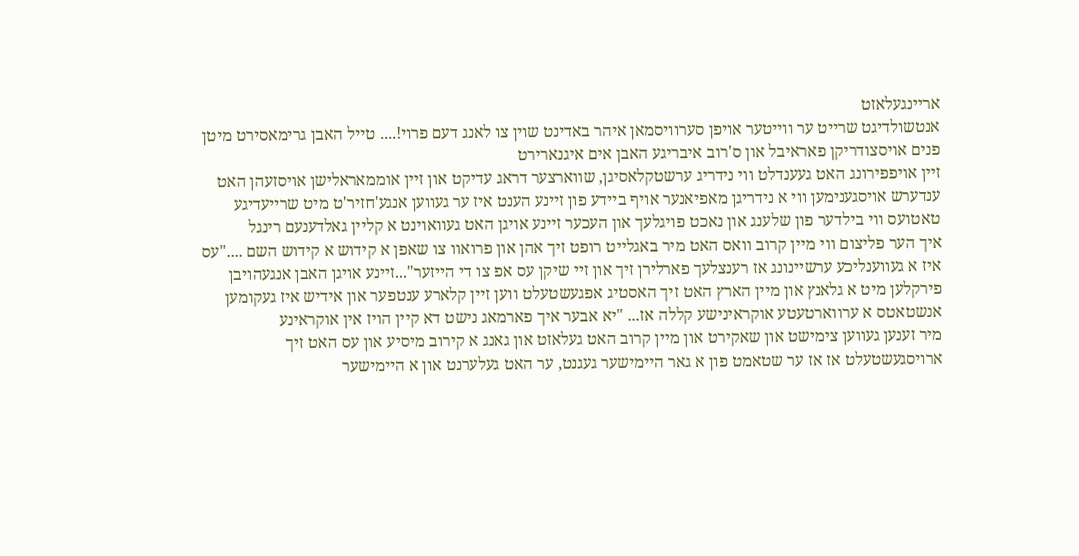אריינגעלאזט
אנטשולדיגט שרייט ער ווייטער אויפן סערוויסמאן איהר באדינט שוין צו לאנג דעם פרוי!.... טייל האבן גרימאסירט מיטן פנים אויסצודריקן פאראיבל און ס'רוב איבריגע האבן אים איגנארירט
זיין אויפפירונג האט געענדלט ווי נידריג ערשטקלאסיגן, שווארצער דראג עדיקט און זיין אוממאראלישן אויסזעהן האט ענדערש אויסגענימען ווי א נידריגן מאפיאנער אויף ביידע פון זיינע הענט איז ער געווען אנגע'חזיר'ט מיט שרייעדיגע טאטועס ווי בילדער פון שלענג און נאכט פויגלעך און העכער זיינע אויגן האט געוואוינט א קליין גאלדענעם רינגל
איך הער פליצום ווי מיין קרוב וואס האט מיר באגלייט רופט זיך אהן און פרואוו צו שאפן א קידוש א קידוש השם ...."עס איז א געווענליכע ערשיינונג אז רענצלעך פארלירן זיך און זיי שיקן עס אפ צו די הייזער"...זיינע אויגן האבן אנגעהויבן פירקלען מיט א גלאנץ און מיין הארץ האט זיך האסטיג אפגעשטעלט ווען זיין קלארע ענטפער און אידיש איז געקומען אנשטאטס א ערווארטעטע אוקראינישע קללה אז... "יא אבער איך פארמאג נישט דא קיין הויז אין אוקראינע
מיר זענען געווען צימישט און שאקירט און מיין קרוב האט געלאזט און גאנג א קירוב מיסיע און עס האט זיך ארויסגעשטעלט אז אז ער שטאמט פון א גאר היימישער געגנט, ער האט געלערנט און א היימישער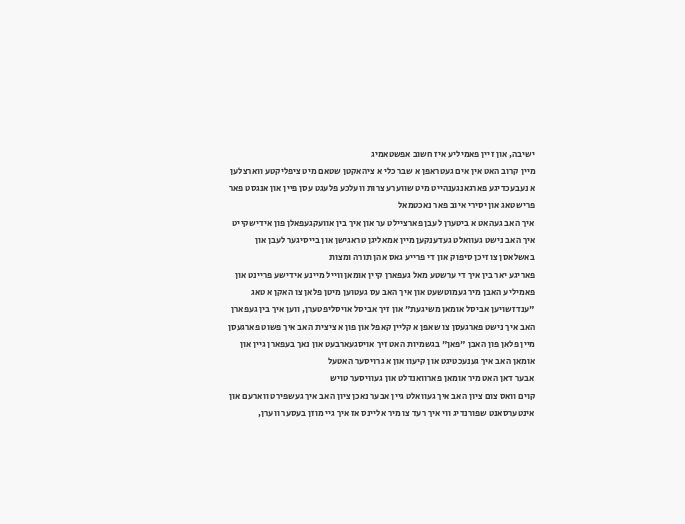ישיבה, און זיין פאמיליע איז חשוב אפשטאמיג
מיין קרוב האט אין אים געטראפן א שבר כלי א ציהאקטן שטאם מיט ציפליקטע ווארצלען א נעבעכדיגע פארגאנגענהייט מיט שווערע צרות וועלכע פלעגט עסן פיין און אנגסט פאר פרישטאג און יסירי איוב פאר נאכטמאל
איך האב געהאט א ביטערן לעבן פארציילט ער און איך בין אוועקגעפאלן פון אידישקייט איך האב נישט געוואלט געדענקען מיין אמאליגן טראגישן און בייסיגער לעבן און באשלאסן צו זיכן סיפוק און די פרייע גאס אהן תורה ומצות
פאריגע יאר בין איך די ערשטע מאל געפארן קיין אומאן ווייל מיינע אידישע פריינט און פאמיליע האבן מיר געמוטשעט און איך האב עס געטוען מיטן פלאן צו האקן א טאג "ענדזשויען אביסל אומאן משיגעת" און זיך אביסל אויסליפטערן, ווען איך בין געפארן האב איך נישט פארגעסן צו שאפן א קליין קאפל און פון א ציצית האב איך פשוט פארגעסן
מיין פלאן פון האבן "פאן" בגשמיות האט זיך אויסגעארבעט און נאך בעפארן גיין און אומאן האב איך גענעכטיגט און קיעוו און א גרויסער האטעל
אבער דאן האט מיר אומאן פארוואנדלט און געוויסער טויש
קוים וואס צום ציון האב איך געוואלט גיין אבער נאכן ציון האב איך געשפירט ווארעם און אינטערסאנט שפורנדיג ווי איך רעד צו מיר אליינס אז איך גיי מוזן בעסער ווערן,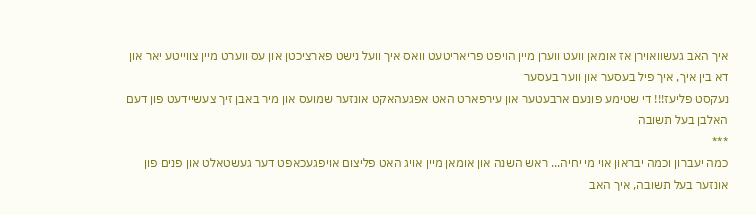איך האב געשוואוירן אז אומאן וועט ווערן מיין הויפט פריאריטעט וואס איך וועל נישט פארציכטן און עס ווערט מיין צווייטע יאר און דא בין איך, איך פיל בעסער און ווער בעסער
נעקסט פליעז!!! די שטימע פונעם ארבעטער און עירפארט האט אפגעהאקט אונזער שמועס און מיר באבן זיך צעשיידעט פון דעם האלבן בעל תשובה
***
כמה יעברון וכמה יבראון אוי מי יחיה... ראש השנה און אומאן מיין אויג האט פליצום אויפגעכאפט דער געשטאלט און פנים פון אונזער בעל תשובה, איך האב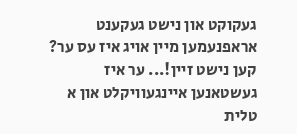געקוקט און נישט געקענט אראפנעמען מיין אויג איז עס ער? קען נישט זיין!... ער איז געשטאנען איינגעוויקלט און א טלית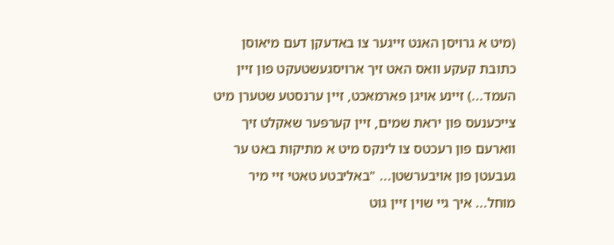(מיט א גרויסן האנט זייגער צו באדעקן דעם מיאוסן כתובת קעקע וואס האט זיך ארויסגעשטעקט פון זיין העמד...) זיינע אויגן פארמאכט, זיין ערנסטע שטערן מיט צייכענעס פון יראת שמים, זיין קערפער שאקלט זיך ווארעם פון רעכטס צו לינקס מיט א מתיקות באט ער געבעטן פון אויבערשטן... "באליבטע טאטי זיי מיר מוחל... איך גיי שוין זיין גוט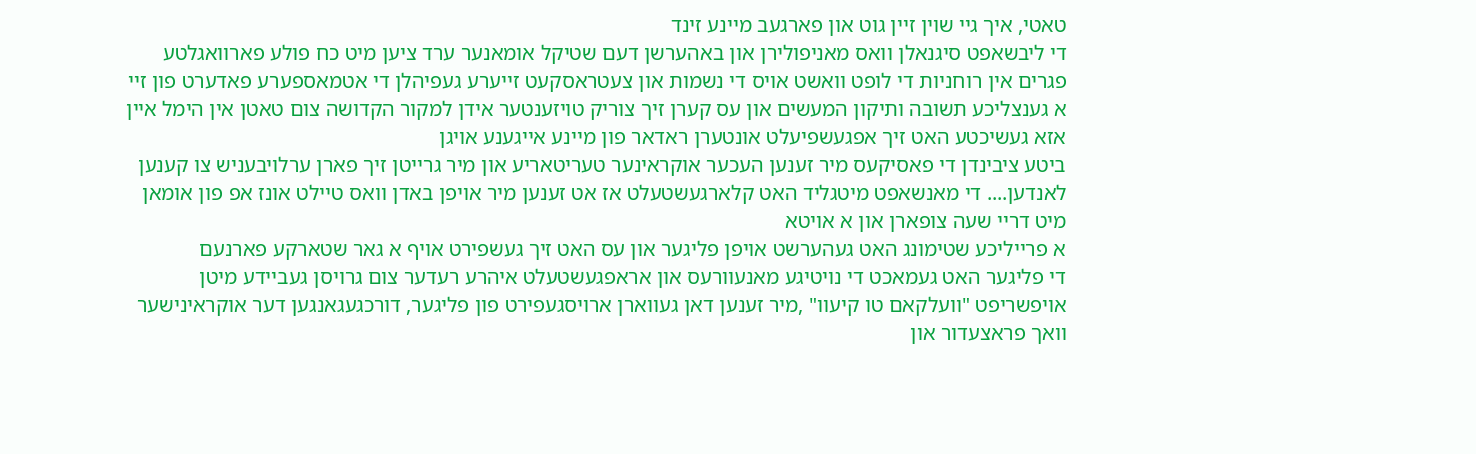טאטי, איך גיי שוין זיין גוט און פארגעב מיינע זינד
די ליבשאפט סיגנאלן וואס מאניפולירן און באהערשן דעם שטיקל אומאנער ערד ציען מיט כח פולע פארוואגלטע פגרים אין רוחניות די לופט וואשט אויס די נשמות און צעטראסקעט זייערע געפיהלן די אטמאספערע פאדערט פון זיי א גענצליכע תשובה ותיקון המעשים און עס קערן זיך צוריק טויזענטער אידן למקור הקדושה צום טאטן אין הימל איין אזא געשיכטע האט זיך אפגעשפיעלט אונטערן ראדאר פון מיינע אייגענע אויגן
ביטע ציבינדן די פאסיקעס מיר זענען העכער אוקראינער טעריטאריע און מיר גרייטן זיך פארן ערלויבעניש צו קענען לאנדען.... די מאנשאפט מיטגליד האט קלארגעשטעלט אז אט זענען מיר אויפן באדן וואס טיילט אונז אפ פון אומאן מיט דריי שעה צופארן און א אויטא
א פרייליכע שטימונג האט געהערשט אויפן פליגער און עס האט זיך געשפירט אויף א גאר שטארקע פארנעם
די פליגער האט געמאכט די נויטיגע מאנעוורעס און אראפגעשטעלט איהרע רעדער צום גרויסן געביידע מיטן אויפשריפט "וועלקאם טו קיעוו" ,מיר זענען דאן געווארן ארויסגעפירט פון פליגער, דורכגעגאנגען דער אוקראינישער וואך פראצעדור און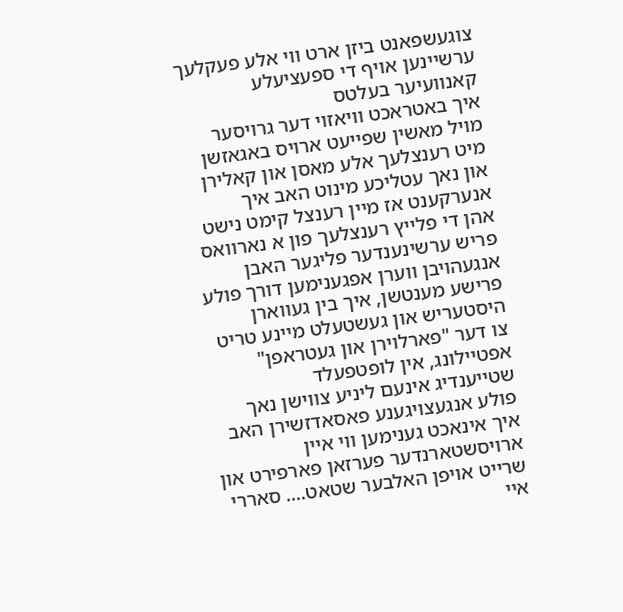צוגעשפאנט ביזן ארט ווי אלע פעקלעך ערשיינען אויף די ספעציעלע קאנוועיער בעלטס
איך באטראכט וויאזוי דער גרויסער מויל מאשין שפייעט ארויס באגאזשן מיט רענצלעך אלע מאסן און קאלירן און נאך עטליכע מינוט האב איך אנערקענט אז מיין רענצל קימט נישט אהן די פלייץ רענצלעך פון א נארוואס פריש ערשינענדער פליגער האבן אנגעהויבן ווערן אפגענימען דורך פולע פרישע מענטשן, איך בין געווארן היסטעריש און געשטעלט מיינע טריט צו דער "פארלוירן און געטראפן" אפטיילונג, אין לופטפעלד
שטייענדיג אינעם ליניע צווישן נאך פולע אנגעצויגענע פאסאדזשירן האב איך אינאכט גענימען ווי איין ארויסשטארנדער פערזאן פארפירט און שרייט אויפן האלבער שטאט.... סאררי איי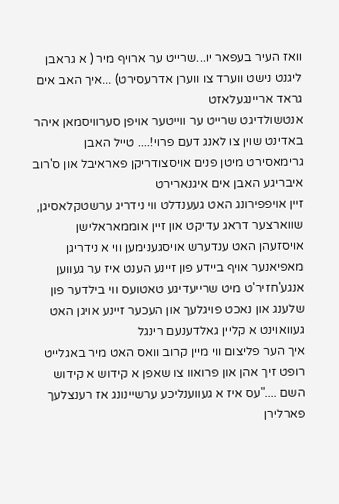וואז העיר בעפאר יו...שרייט ער ארויף מיר ( א גראבן ליגנט נישט ווערד צו ווערן אדרעסירט) ...איך האב אים גראד אריינגעלאזט
אנטשולדיגט שרייט ער ווייטער אויפן סערוויסמאן איהר באדינט שוין צו לאנג דעם פרוי!.... טייל האבן גרימאסירט מיטן פנים אויסצודריקן פאראיבל און ס'רוב איבריגע האבן אים איגנארירט
זיין אויפפירונג האט געענדלט ווי נידריג ערשטקלאסיגן, שווארצער דראג עדיקט און זיין אוממאראלישן אויסזעהן האט ענדערש אויסגענימען ווי א נידריגן מאפיאנער אויף ביידע פון זיינע הענט איז ער געווען אנגע'חזיר'ט מיט שרייעדיגע טאטועס ווי בילדער פון שלענג און נאכט פויגלעך און העכער זיינע אויגן האט געוואוינט א קליין גאלדענעם רינגל
איך הער פליצום ווי מיין קרוב וואס האט מיר באגלייט רופט זיך אהן און פרואוו צו שאפן א קידוש א קידוש השם ...."עס איז א געווענליכע ערשיינונג אז רענצלעך פארלירן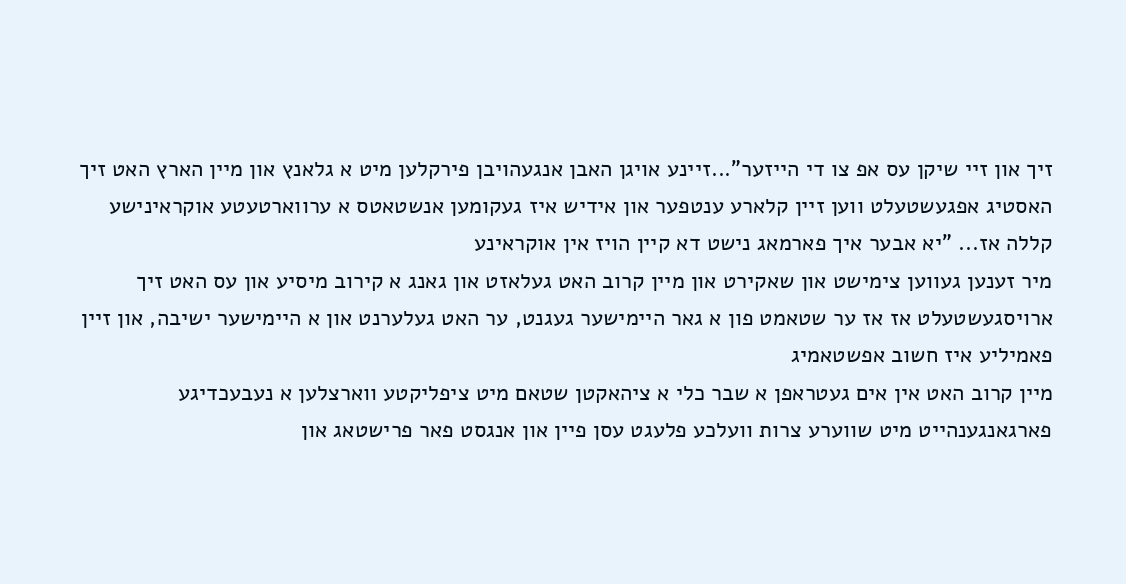זיך און זיי שיקן עס אפ צו די הייזער"...זיינע אויגן האבן אנגעהויבן פירקלען מיט א גלאנץ און מיין הארץ האט זיך האסטיג אפגעשטעלט ווען זיין קלארע ענטפער און אידיש איז געקומען אנשטאטס א ערווארטעטע אוקראינישע קללה אז... "יא אבער איך פארמאג נישט דא קיין הויז אין אוקראינע
מיר זענען געווען צימישט און שאקירט און מיין קרוב האט געלאזט און גאנג א קירוב מיסיע און עס האט זיך ארויסגעשטעלט אז אז ער שטאמט פון א גאר היימישער געגנט, ער האט געלערנט און א היימישער ישיבה, און זיין פאמיליע איז חשוב אפשטאמיג
מיין קרוב האט אין אים געטראפן א שבר כלי א ציהאקטן שטאם מיט ציפליקטע ווארצלען א נעבעכדיגע פארגאנגענהייט מיט שווערע צרות וועלכע פלעגט עסן פיין און אנגסט פאר פרישטאג און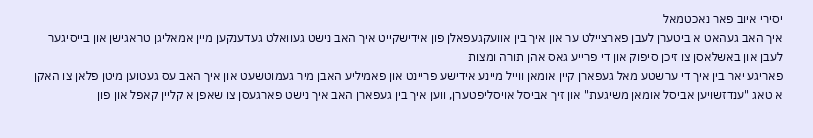יסירי איוב פאר נאכטמאל
איך האב געהאט א ביטערן לעבן פארציילט ער און איך בין אוועקגעפאלן פון אידישקייט איך האב נישט געוואלט געדענקען מיין אמאליגן טראגישן און בייסיגער לעבן און באשלאסן צו זיכן סיפוק און די פרייע גאס אהן תורה ומצות
פאריגע יאר בין איך די ערשטע מאל געפארן קיין אומאן ווייל מיינע אידישע פריינט און פאמיליע האבן מיר געמוטשעט און איך האב עס געטוען מיטן פלאן צו האקן א טאג "ענדזשויען אביסל אומאן משיגעת" און זיך אביסל אויסליפטערן, ווען איך בין געפארן האב איך נישט פארגעסן צו שאפן א קליין קאפל און פון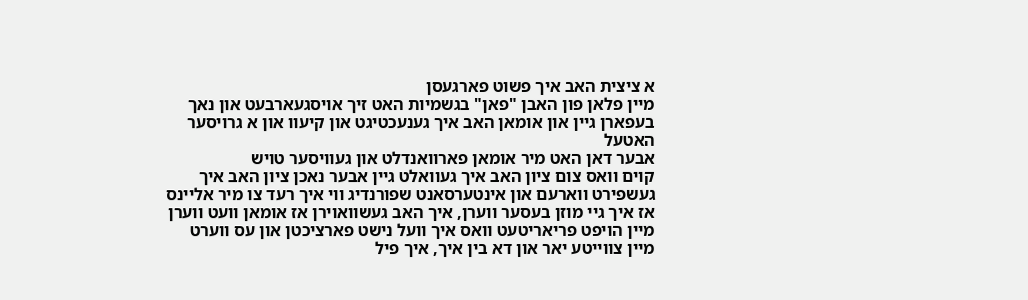א ציצית האב איך פשוט פארגעסן
מיין פלאן פון האבן "פאן" בגשמיות האט זיך אויסגעארבעט און נאך בעפארן גיין און אומאן האב איך גענעכטיגט און קיעוו און א גרויסער האטעל
אבער דאן האט מיר אומאן פארוואנדלט און געוויסער טויש
קוים וואס צום ציון האב איך געוואלט גיין אבער נאכן ציון האב איך געשפירט ווארעם און אינטערסאנט שפורנדיג ווי איך רעד צו מיר אליינס אז איך גיי מוזן בעסער ווערן, איך האב געשוואוירן אז אומאן וועט ווערן מיין הויפט פריאריטעט וואס איך וועל נישט פארציכטן און עס ווערט מיין צווייטע יאר און דא בין איך, איך פיל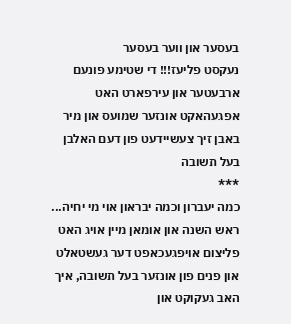בעסער און ווער בעסער
נעקסט פליעז!!! די שטימע פונעם ארבעטער און עירפארט האט אפגעהאקט אונזער שמועס און מיר באבן זיך צעשיידעט פון דעם האלבן בעל תשובה
***
כמה יעברון וכמה יבראון אוי מי יחיה... ראש השנה און אומאן מיין אויג האט פליצום אויפגעכאפט דער געשטאלט און פנים פון אונזער בעל תשובה, איך האב געקוקט און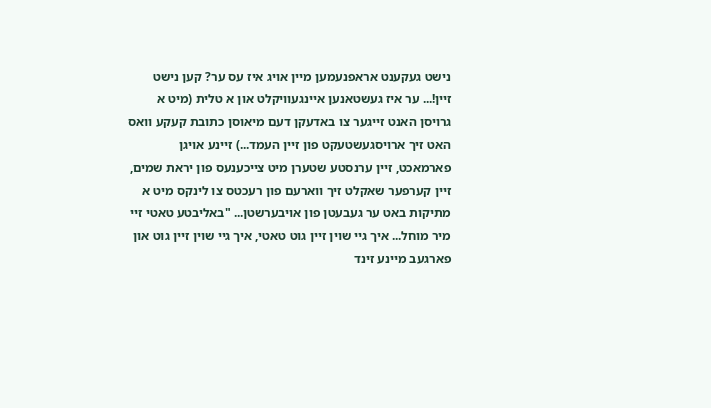נישט געקענט אראפנעמען מיין אויג איז עס ער? קען נישט זיין!... ער איז געשטאנען איינגעוויקלט און א טלית (מיט א גרויסן האנט זייגער צו באדעקן דעם מיאוסן כתובת קעקע וואס האט זיך ארויסגעשטעקט פון זיין העמד...) זיינע אויגן פארמאכט, זיין ערנסטע שטערן מיט צייכענעס פון יראת שמים, זיין קערפער שאקלט זיך ווארעם פון רעכטס צו לינקס מיט א מתיקות באט ער געבעטן פון אויבערשטן... "באליבטע טאטי זיי מיר מוחל... איך גיי שוין זיין גוט טאטי, איך גיי שוין זיין גוט און פארגעב מיינע זינד